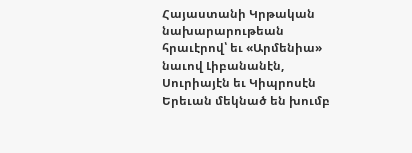Հայաստանի Կրթական նախարարութեան հրաւէրով՝ եւ «Արմենիա» նաւով Լիբանանէն, Սուրիայէն եւ Կիպրոսէն Երեւան մեկնած են խումբ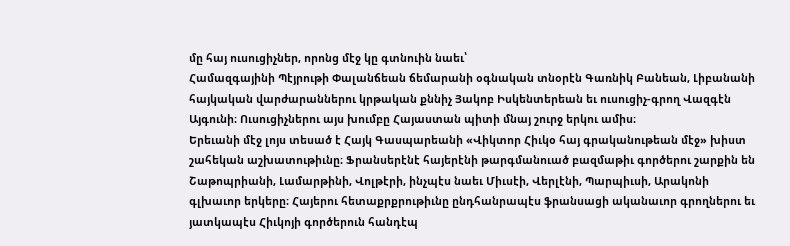մը հայ ուսուցիչներ, որոնց մէջ կը գտնուին նաեւ՝
Համազգայինի Պէյրութի Փալանճեան ճեմարանի օգնական տնօրէն Գառնիկ Բանեան, Լիբանանի հայկական վարժարաններու կրթական քննիչ Յակոբ Իսկենտերեան եւ ուսուցիչ-գրող Վազգէն Այգունի։ Ուսուցիչներու այս խումբը Հայաստան պիտի մնայ շուրջ երկու ամիս։
Երեւանի մէջ լոյս տեսած է Հայկ Գասպարեանի «Վիկտոր Հիւկօ հայ գրականութեան մէջ» խիստ շահեկան աշխատութիւնը։ Ֆրանսերէնէ հայերէնի թարգմանուած բազմաթիւ գործերու շարքին են Շաթոպրիանի, Լամարթինի, Վոլթէրի, ինչպէս նաեւ Միւսէի, Վերլէնի, Պարպիւսի, Արակոնի գլխաւոր երկերը։ Հայերու հետաքրքրութիւնը ընդհանրապէս ֆրանսացի ականաւոր գրողներու եւ յատկապէս Հիւկոյի գործերուն հանդէպ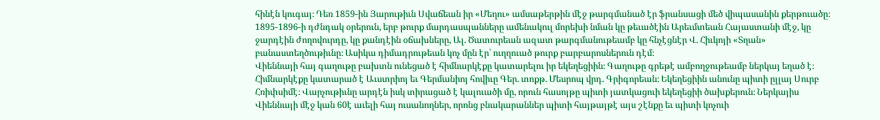հինէն կուգայ։ Դեռ 1859-ին Յարութիւն Սվաճեան իր «Մեղու» ամսաթերթին մէջ թարգմանած էր ֆրանսացի մեծ վիպասանին քերթուածը։ 1895-1896-ի դժնդակ օրերուն, երբ թուրք մարդասպանները ամենակուլ մորեխի նման կը թեւածէին Արեւմտեան Հայաստանի մէջ, կը ջարդէին ժողովուրդը, կը քանդէին օճախները, Ալ. Ծատուրեան ազատ թարգմանութեամբ կը հնչէցնէր Վ. Հիւկոյի «Տղան» բանաստեղծութիւնը։ Ասիկա դիմադրութեան կոչ մըն էր՝ ուղղուած թուրք բարբարոսներուն դէմ։
Վիեննայի հայ գաղութը բախտն ունեցած է հիմնարկէքը կատարելու իր եկեղեցիին։ Գաղութը գրեթէ ամբողջութեամբ ներկայ եղած է։ Հիմնարկէքը կատարած է Աւստրիոյ եւ Գերմանիոյ հովիւը Գեր. տոքթ. Մեսրոպ վրդ. Գրիգորեան։ Եկեղեցիին անունը պիտի ըլլայ Սուրբ Հռիփսիմէ։ Վարչութիւնը արդէն իսկ տիրացած է կալուածի մը, որուն հասոյթը պիտի յատկացուի եկեղեցիի ծախքերուն։ Ներկայիս Վիեննայի մէջ կան 60է աւելի հայ ուսանողներ, որոնց բնակարաններ պիտի հայթայթէ այս շէնքը եւ պիտի կոչուի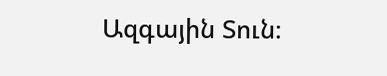Ազգային Տուն։